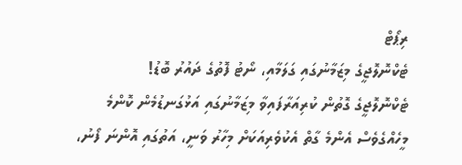ރިޕޯޓް
ޓެކްނޮލޮޖީގެ މިޒަމާނުގައި ގަލަމާއި، ނޯޓު ފޮތުގެ ދައުރު ބޮޑު!
ޓެކްނޮލޮޖީގެ ގޮތުން ކުރިއަރާފައިވާ މިޒަމާނުގައި އަޅުގަނޑުމެން ކޮންމެ މީހެއްގެވެސް އެންމެ ގާތް އެކުވެރިއަކަށް މިހާރު ވަނީ، އަތުގައި އޮންނަ ފޯނު،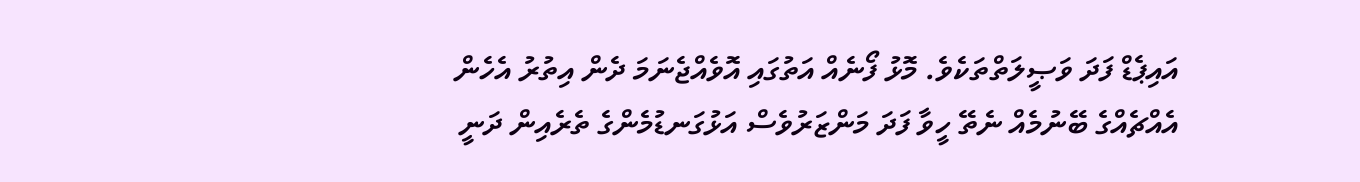އައިޕެޑް ފަދަ ވަޞީލަތްތަކެވެ. މޮޅު ފޯނެއް އަތުގައި އޮވެއްޖެނަމަ ދެން އިތުރު އެހެން އެއްޗެއްގެ ބޭނުމެއް ނެތޭ ހީވާ ފަދަ މަންޒަރުވެސް އަޅުގަނޑުމެންގެ ތެރެއިން ދަނީ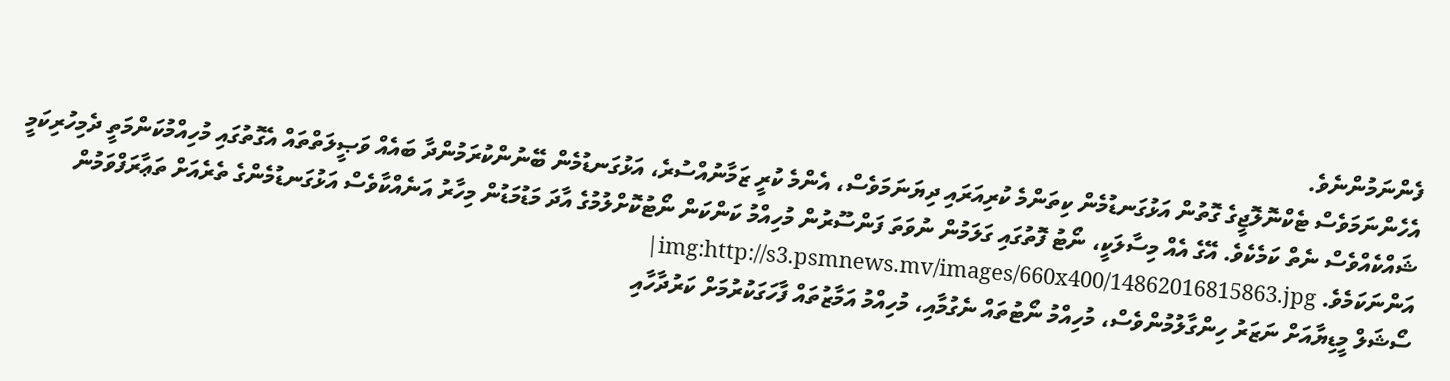ފެންނަމުންނެވެ.
އެހެންނަމަވެސް ޓެކްނޮލޮޖީގެ ގޮތުން އަޅުގަނޑުމެން ކިތަންމެ ކުރިއަރައި ދިޔަނަމަވެސް، އެންމެ ކުރީ ޒަމާނުއްސުރެ، އަޅުގަނޑުމެން ބޭނުންކުރަމުންދާ ބައެއް ވަޞީލަތްތައް އެގޮތުގައި މުހިއްމުކަންމަތީ ދެމިހުރިކަމީ ޝައްކެއްވެސް ނެތް ކަމެކެވެ. އޭގެ އެއް މިސާލަކީ، ނޯޓު ފޮތުގައި ގަލަމުން ނުވަތަ ފަންސޫރުން މުހިއްމު ކަންކަން ނޯޓުކޮށްލުމުގެ އާދަ މަޑުމަޑުން މިހާރު އަނެއްކާވެސް އަޅުގަނޑުމެންގެ ތެރެއަށް ތަޢާރަފްވަމުން އަންނަކަމެވެ. img:http://s3.psmnews.mv/images/660x400/14862016815863.jpg|
ސޯޝަލް މީޑިޔާއަށް ނަޒަރު ހިންގާލުމުންވެސް، މުހިއްމު ނޯޓުތައް ނެގުމާއި، މުހިއްމު އަމާޒުތައް ފާހަގަކުރުމަށް ކަރުދާހާއި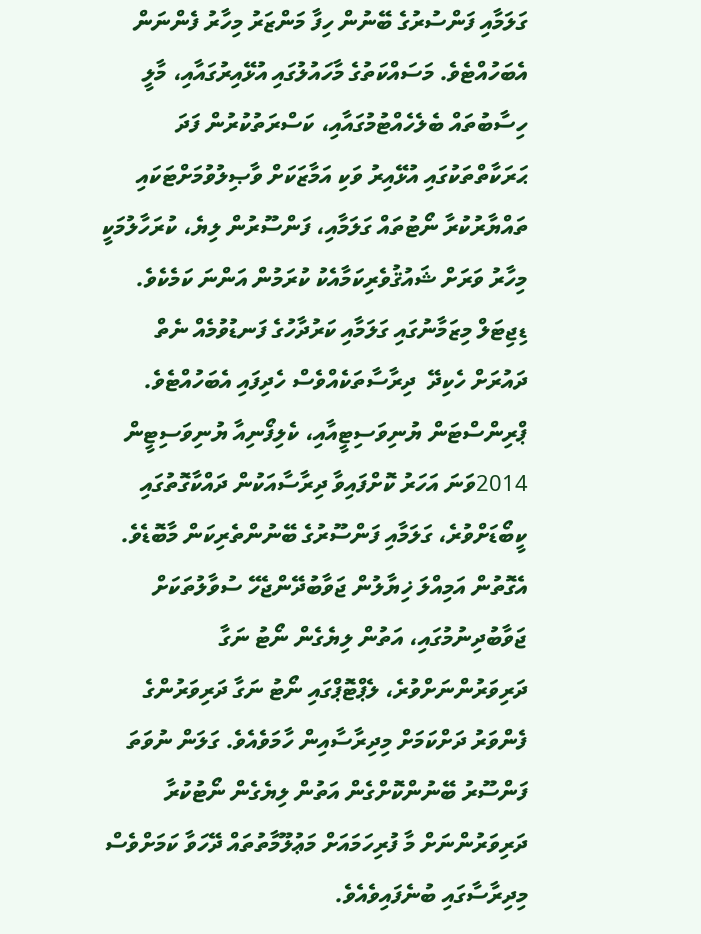ގަލަމާއި ފަންސުރުގެ ބޭނުން ހިފާ މަންޒަރު މިހާރު ފެންނަން އެބަހުއްޓެވެ. މަސައްކަތުގެ މާހައުލުގައި އުޅޭއިރުގައާއި، މާލީ ހިސާބުތައް ބެލެހެއްޓުމުގައާއި، ކަސްރަތުކުރުން ފަދަ ޙަރަކާތްތަކުގައި އުޅޭއިރު ވަކި އަމާޒަކަށް ވާޞިލުވުމަށްޓަކައި ތައްޔާރުކުރާ ނޯޓުތައް ގަލަމާއި، ފަންސޫރުން ލިޔެ، ކުރަހާލުމަކީ މިހާރު ވަރަށް ޝައުޤުވެރިކަމާއެކު ކުރަމުން އަންނަ ކަމެކެވެ.
ޑިޖިޓަލް މިޒަމާނުގައި ގަލަމާއި ކަރުދާހުގެ ފަނޑުވުމެއް ނެތް ދައުރަށް ހެކިދޭ  ދިރާސާތަކެއްވެސް ހެދިފައި އެބަހުއްޓެވެ. ޕްރިންސްޓަން ޔުނިވަސިޓީއާއި، ކެލިފޯނިއާ ޔުނިވަސިޓީން 2014ވަނަ އަހަރު ކޮށްފައިވާ ދިރާސާއަކުން ދައްކާގޮތުގައި ކީބޯޑަށްވުރެ، ގަލަމާއި ފަންސޫރުގެ ބޭނުންތެރިކަން މާބޮޑެވެ. އެގޮތުން އަމިއްލަ ޚިޔާލުން ޖަވާބުދޭންޖެހޭ ސުވާލުތަކަށް ޖަވާބުދިނުމުގައި، އަތުން ލިޔެގެން ނޯޓު ނަގާ ދަރިވަރުންނަށްވުރެ، ލެޕްޓޮޕްގައި ނޯޓު ނަގާ ދަރިވަރުންގެ ފެންވަރު ދަށްކަމަށް މިދިރާސާއިން ހާމަވެއެވެ. ގަލަން ނުވަތަ ފަންސޫރު ބޭނުންކޮށްގެން އަތުން ލިޔެގެން ނޯޓުކުރާ ދަރިވަރުންނަށް މާ ފުރިހަމައަށް މަޢުލޫމާތުތައް ދޭހަވާ ކަމަށްވެސް މިދިރާސާގައި ބުނެފައިވެއެވެ.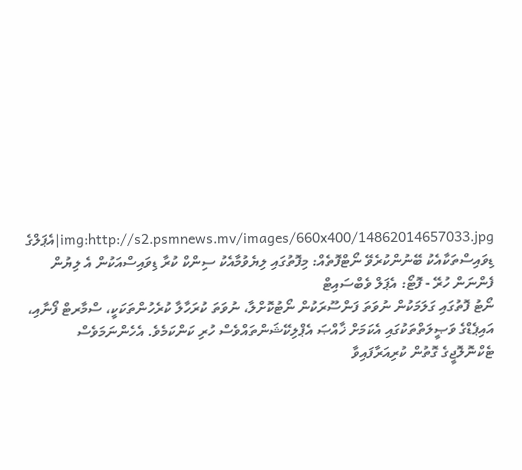img:http://s2.psmnews.mv/images/660x400/14862014657033.jpg|އެޕަލްގެ ޑިވައިސްތަކާއެކު ބޭނުންކުރެވޭ ނޯޓްފޮތެއް: މިފޮތުގައި ލިޔެވުމާއެކު ސިންކް ކުރާ ޑިވައިސްއަކުން އެ ލިޔުން ފެންނަން ހުރޭ - ފޮޓޯ: އެޕަލް ވެބްސައިޓް
ނޯޓު ފޮތުގައި ގަލަމަކުން ނުވަތަ ފަންސޫރަކުން ނޯޓުކޮށްލާ، ނުވަތަ ކުރަހާލާ ކުރެހުންތަކަކީ، ސްމާރޓް ފޯނާއި، އައިޕެޑްގެ ވަޞީލަތްތަކުގައި އެކަމަށް ޚާއްޞަ އެޕްލިކޭޝަންތައްވެސް ހުރި ކަންކަމެވެ. އެހެންނަމަވެސް ޓެކްނޮލޮޖީގެ ގޮތުން ކުރިއަރާފައިވާ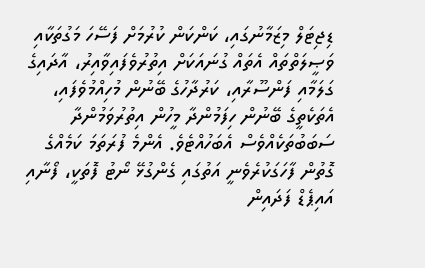ޑިޖިޓަލް މިޒަމާނުގައި، ކަންކަން ކުރުމަށް ފަސޭހަ މަގުތަކާއި ވަޞީލަތްތައް އެތައް ގުނައަކަށް އިތުރުވެފައިވާއިރު، އާދައިގެ ގަލަމާއި ފަންސޫރާއި، ކަރުދާހުގެ ބޭނުން މުހިއްމުވެފައި، އެތަކެތީގެ ބޭނުން ހިފަމުންދާ މީހުން އިތުރުވަމުންދާ ސަބަބުތަކެއްވެސް އެބަހުއްޓެވެ. އެންމެ ފުރަތަމަ ކަމެއްގެ ގޮތުން ފާހަގަކުރެވެނީ އަތުގައި ގެންގުޅޭ ނޯޓު ފޮތަކީ، ފޯނާއި އައިޕެޑް ފަދައިން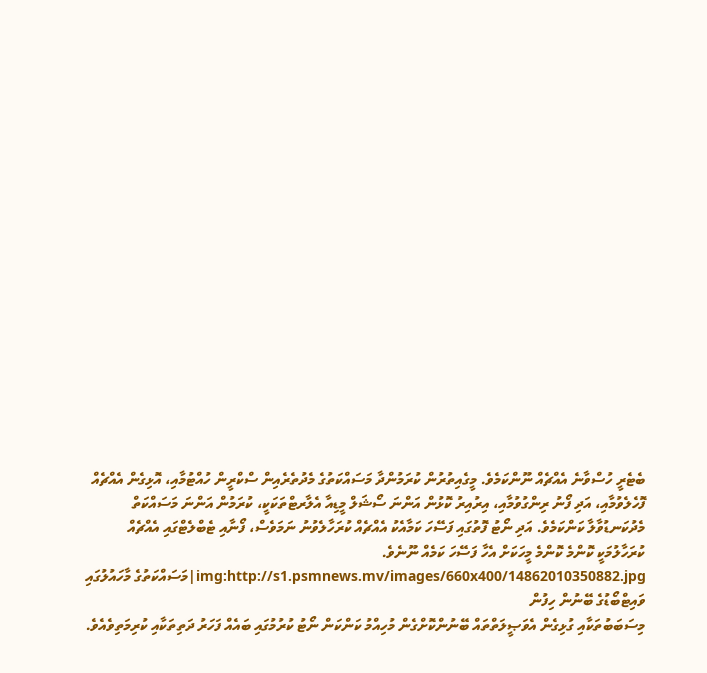ބެޓެރީ ހުސްވާނެ އެއްޗެއް ނޫންކަމެވެ. މީގެއިތުރުން ކުރަމުންދާ މަސައްކަތުގެ މެދުތެރެއިން ސްކްރީން ހުއްޓުމާއި، އޮޅިގެން އެއްޗެއް ފޮހެލެވުމާއި، އަދި ފޯނު ރިންގުވުމާއި، އިރުއިރު ކޮޅުން އަންނަ ސޯޝަލް މީޑިއާ އެލާރޓްތަކަކީ، ކުރަމުން އަންނަ މަސައްކަތް މެދުކަނޑުވާލާ ކަންކަމެވެ. އަދި ނޯޓު ފޮތުގައި ފަސޭހަ ކަމާއެކު އެއްޗެއް ކުރަހާލެވުނު ނަމަވެސް، ފޯނާއި ޓެބްލެޓްގައި އެއްޗެއް ކުރަހާލުމަކީ ކޮންމެ ކޮންމެ މީހަކަށް އެހާ ފަސޭހަ ކަމެއް ނޫނެވެ. img:http://s1.psmnews.mv/images/660x400/14862010350882.jpg|މަސައްކަތުގެ މާހައުލުގައި ވައިޓްބޯޑުގެ ބޭނުން ހިފުން
މިސަބަބުތަކާއި ގުޅިގެން އެވަޞީލަތްތައް ބޭނުންކޮށްގެން މުހިއްމު ކަންކަން ނޯޓު ކުރުމުގައި ބައެއް ފަހަރު ދަތިތަކާއި ކުރިމަތިވެއެވެ.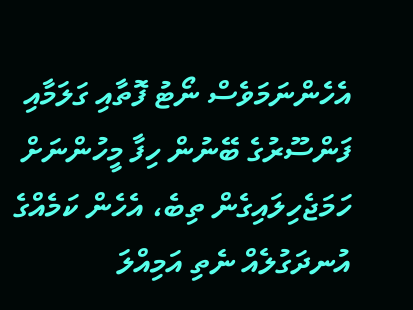އެހެންނަމަވެސް ނޯޓު ފޮތާއި ގަލަމާއި ފަންސޫރުގެ ބޭނުން ހިފާ މީހުންނަށް ހަމަޖެހިލައިގެން ތިބެ، އެހެން ކަމެއްގެ އުނދަގުލެއް ނެތި އަމިއްލަ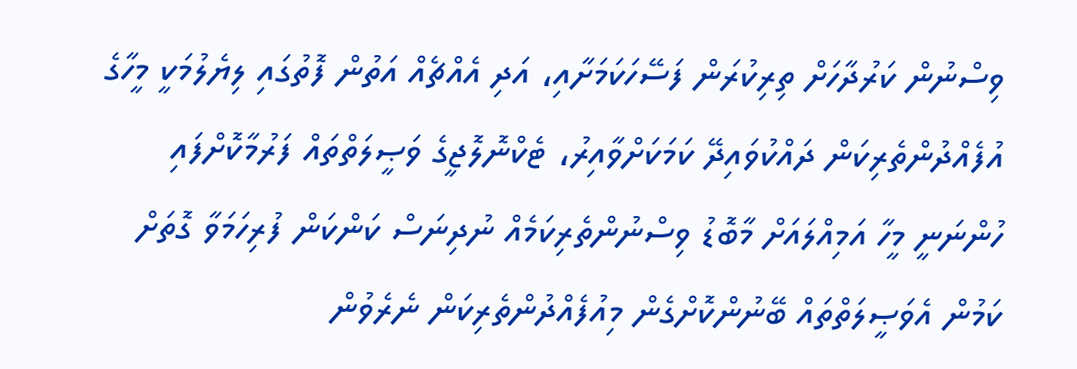ވިސްނުން ކަރުދާހަށް ތިރިކުރަން ފަސޭހަކަމަށާއި، އަދި އެއްޗެއް އަތުން ފޮތުގައި ލިޔެލުމަކީ މީހާގެ އުފެއްދުންތެރިކަން ދައްކުވައިދޭ ކަމަކަށްވާއިރު، ޓެކްނޮލޮޖީގެ ވަޞީލަތްތައް ފަރުމާކޮށްފައި ހުންނަނީ މީހާ އަމިއްލައަށް މާބޮޑު ވިސްނުންތެރިކަމެއް ނުދިނަސް ކަންކަން ފުރިހަމަވާ ގޮތަށް ކަމުން އެވަޞީލަތްތައް ބޭނުންކޮށްގެން މިއުފެއްދުންތެރިކަން ނެރެވުން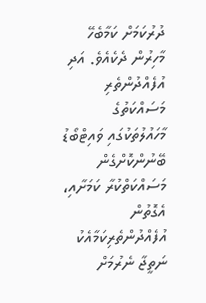ދުރުކަމަށް ކަމާބެހޭ މާހިރުން ދެކެއެވެ. އަދި އުފެއްދުންތެރި މަސައްކަތުގެ މާހައުލުތަކުގައި ވައިޓްބޯޑު ބޭނުންކޮށްގެން މަސައްކަތްކުރާ ކަމަށާއި، އެގޮތުން އުފެއްދުންތެރިކަމާއެކު ނަތީޖާ ނެރުމަށް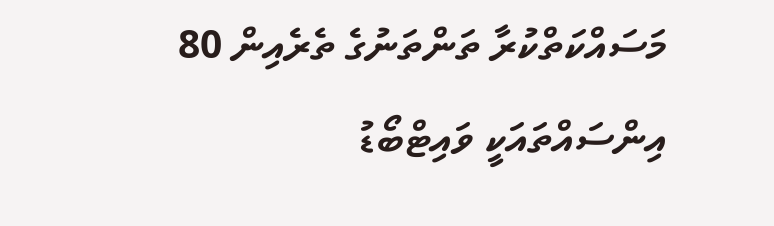މަސައްކަތްކުރާ ތަންތަނުގެ ތެރެއިން 80 އިންސައްތައަކީ ވައިޓްބޯޑު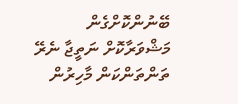ބޭނުންކޮށްގެން މަޝްވަރާކޮށް ނަތީޖާ ނެރޭ ތަންތަންކަން މާހިރުން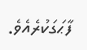ފާޙަގަކުރެއެވެ.